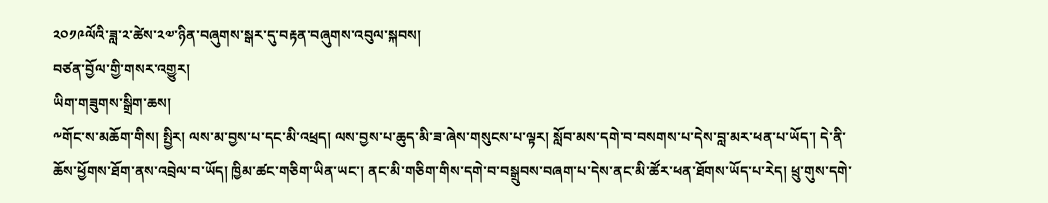༢༠༡༩ལོའི་ཟླ་༢་ཚེས་༢༧་ཉིན་བཞུགས་སྒར་དུ་བརྟན་བཞུགས་འབུལ་སྐབས།
བཙན་བྱོལ་གྱི་གསར་འགྱུར།
ཡིག་གཟུགས་སྒྲིག་ཆས།
༸གོང་ས་མཆོག་གིས། སྤྱིར། ལས་མ་བྱས་པ་དང་མི་འཕྲད། ལས་བྱས་པ་ཆུད་མི་ཟ་ཞེས་གསུངས་པ་ལྟར། སློབ་མས་དགེ་བ་བསགས་པ་དེས་བླ་མར་ཕན་པ་ཡོད་། དེ་ནི་ཆོས་ཕྱོགས་ཐོག་ནས་འབྲེལ་བ་ཡོད། ཁྱིམ་ཚང་གཅིག་ཡིན་ཡང་། ནང་མི་གཅིག་གིས་དགེ་བ་བསྒྲུབས་བཞག་པ་དེས་ནང་མི་ཚོར་ཕན་ཐོགས་ཡོད་པ་རེད། ཕྲུ་གུས་དགེ་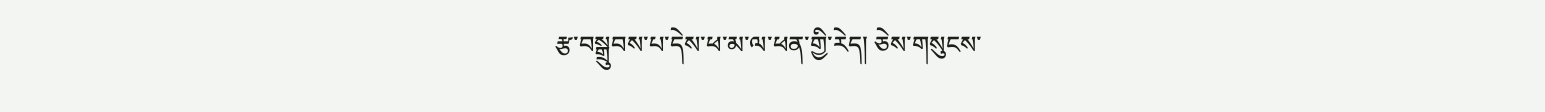རྩ་བསྒྲུབས་པ་དེས་ཕ་མ་ལ་ཕན་གྱི་རེད། ཅེས་གསུངས་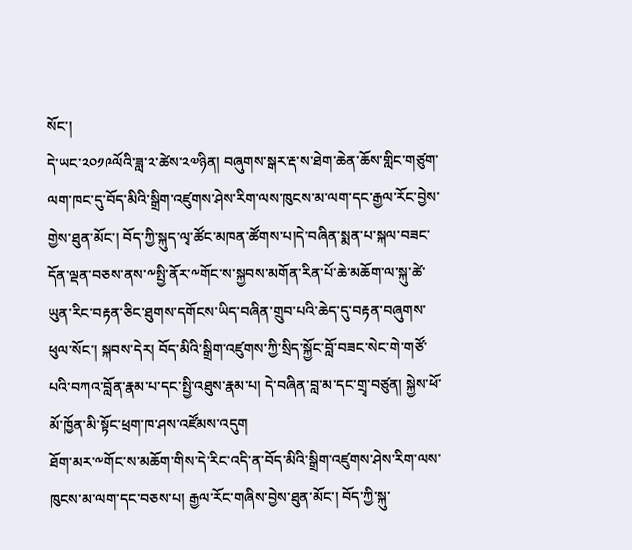སོང་།
དེ་ཡང་༢༠༡༩ལོའི་ཟླ་༢་ཚེས་༢༧ཉིན། བཞུགས་སྒར་རྡ་ས་ཐེག་ཆེན་ཆོས་གླིང་གཙུག་ལག་ཁང་དུ་བོད་མིའི་སྒྲིག་འཛུགས་ཤེས་རིག་ལས་ཁུངས་མ་ལག་དང་རྒྱལ་རོང་བྱེས་གྱེས་ཐུན་མོང་། བོད་ཀྱི་སྐུད་ལྭ་ཚོང་མཁན་ཚོགས་པ།དེ་བཞིན་སྨན་པ་སྐལ་བཟང་དོན་ལྡན་བཅས་ནས་༸སྤྱི་ནོར་༸གོང་ས་སྐྱབས་མགོན་རིན་པོ་ཆེ་མཆོག་ལ་སྐུ་ཚེ་ཡུན་རིང་བརྟན་ཅིང་ཐུགས་དགོངས་ཡིད་བཞིན་གྲུབ་པའི་ཆེད་དུ་བརྟན་བཞུགས་ཕུལ་སོང་། སྐབས་དེར། བོད་མིའི་སྒྲིག་འཛུགས་ཀྱི་སྲིད་སྐྱོང་བློ་བཟང་སེང་གེ་གཙོ་པའི་བཀའ་བློན་རྣམ་པ་དང་སྤྱི་འཐུས་རྣམ་པ། དེ་བཞིན་བླ་མ་དང་གྲྭ་བཙུན། སྐྱེས་ཕོ་མོ་ཁྱོན་མི་སྟོང་ཕྲག་ཁ་ཤས་འཛོམས་འདུག
ཐོག་མར་༸གོང་ས་མཆོག་གིས་དེ་རིང་འདི་ན་བོད་མིའི་སྒྲིག་འཛུགས་ཤེས་རིག་ལས་ཁུངས་མ་ལག་དང་བཅས་པ། རྒྱལ་རོང་གཞིས་བྱེས་ཐུན་མོང་། བོད་ཀྱི་སྐུ་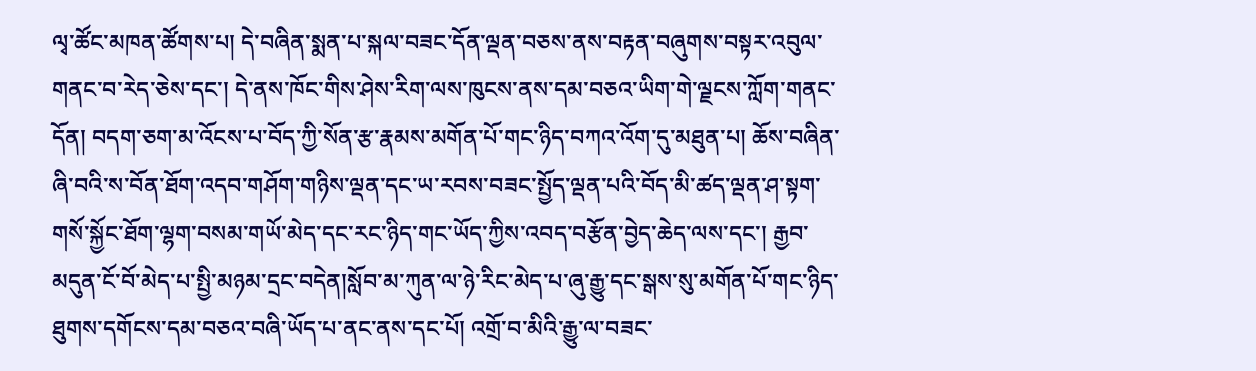ལྭ་ཚོང་མཁན་ཚོགས་པ། དེ་བཞིན་སྨན་པ་སྐལ་བཟང་དོན་ལྡན་བཅས་ནས་བརྟན་བཞུགས་བསྟར་འབུལ་གནང་བ་རེད་ཅེས་དང་། དེ་ནས་ཁོང་གིས་ཤེས་རིག་ལས་ཁུངས་ནས་དམ་བཅའ་ཡིག་གེ་ལྗངས་ཀློག་གནང་དོན། བདག་ཅག་མ་འོངས་པ་བོད་ཀྱི་སོན་རྩ་རྣམས་མགོན་པོ་གང་ཉིད་བཀའ་འོག་དུ་མཐུན་པ། ཆོས་བཞིན་ཞི་བའི་ས་བོན་ཐོག་འདབ་གཤོག་གཉིས་ལྡན་དང་ཡ་རབས་བཟང་སྤྱོད་ལྡན་པའི་བོད་མི་ཚད་ལྡན་ཤ་སྟག་གསོ་སྐྱོང་ཐོག་ལྷག་བསམ་གཡོ་མེད་དང་རང་ཉིད་གང་ཡོད་ཀྱིས་འབད་བརྩོན་བྱེད་ཆེད་ལས་དང་། རྒྱབ་མདུན་ངོ་བོ་མེད་པ་སྤྱི་མཉམ་དྲང་བདེན།སློབ་མ་ཀུན་ལ་ཉེ་རིང་མེད་པ་ཞུ་རྒྱུ་དང་སྒས་སུ་མགོན་པོ་གང་ཉིད་ཐུགས་དགོངས་དམ་བཅའ་བཞི་ཡོད་པ་ནང་ནས་དང་པོ། འགྲོ་བ་མིའི་རྒྱུ་ལ་བཟང་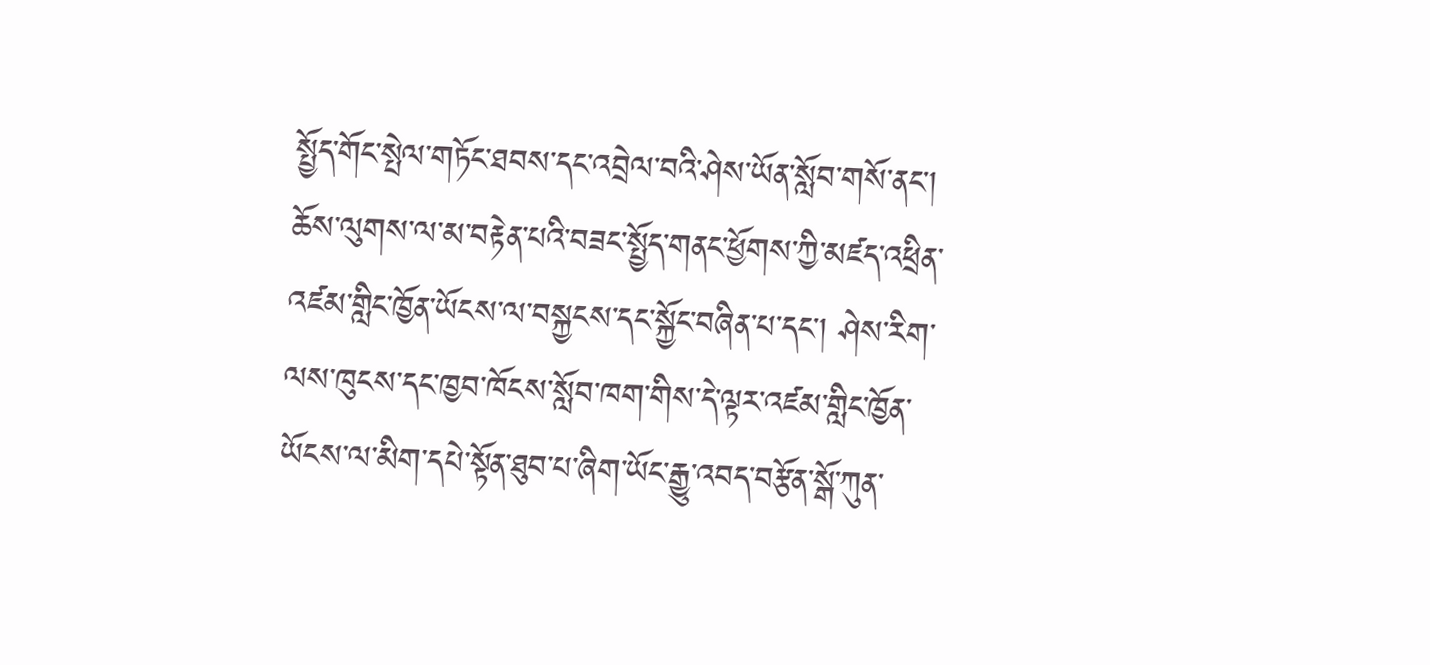སྤྱོད་གོང་སྤེལ་གཏོང་ཐབས་དང་འབྲེལ་བའི་ཤེས་ཡོན་སློབ་གསོ་ནང་། ཆོས་ལུགས་ལ་མ་བརྟེན་པའི་བཟང་སྤྱོད་གནང་ཕྱོགས་ཀྱི་མཛད་འཕྲིན་འཛམ་གླིང་ཁྱོན་ཡོངས་ལ་བསྐྱངས་དང་སྐྱོང་བཞིན་པ་དང་། ཤེས་རིག་ལས་ཁུངས་དང་ཁྱབ་ཁོངས་སློབ་ཁག་གིས་དེ་ལྟར་འཛམ་གླིང་ཁྱོན་ཡོངས་ལ་མིག་དཔེ་སྟོན་ཐུབ་པ་ཞིག་ཡོང་རྒྱུ་འབད་བརྩོན་སྒོ་ཀུན་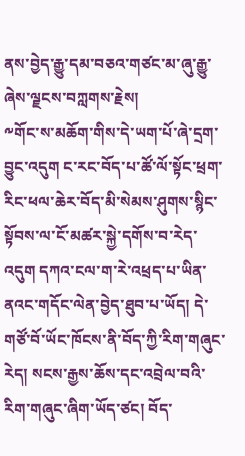ནས་བྱེད་རྒྱུ་དམ་བཅའ་གཙང་མ་ཞུ་རྒྱུ་ཞེས་ལྗངས་བཀླགས་རྗེས།
༸གོང་ས་མཆོག་གིས་དེ་ཡག་པོ་ཞེ་དྲག་བྱུང་འདུག ང་རང་བོད་པ་ཚོ་ལོ་སྟོང་ཕྲག་རིང་ཕལ་ཆེར་བོད་མི་སེམས་ཤུགས་སྙིང་སྟོབས་ལ་ངོ་མཚར་སྐྱེ་དགོས་བ་རེད་འདུག དཀའ་ངལ་ག་རེ་འཕྲད་པ་ཡིན་ནའང་གདོང་ལེན་བྱེད་ཐུབ་པ་ཡོད། དེ་གཙོ་བོ་ཡོང་ཁོངས་ནི་བོད་ཀྱི་རིག་གཞུང་རེད། སངས་རྒྱས་ཆོས་དང་འབྲེལ་བའི་རིག་གཞུང་ཞིག་ཡོད་ཙང། བོད་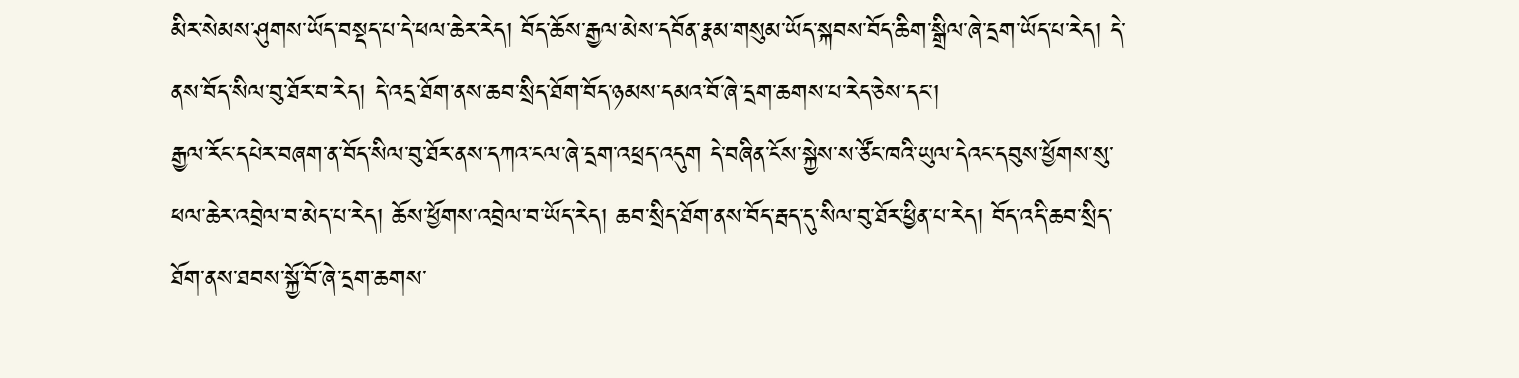མིར་སེམས་ཤུགས་ཡོད་བསྡད་པ་དེ་ཕལ་ཆེར་རེད། བོད་ཆོས་རྒྱལ་མེས་དབོན་རྣམ་གསུམ་ཡོད་སྐབས་བོད་ཆིག་སྒྲིལ་ཞེ་དྲག་ཡོད་པ་རེད། དེ་ནས་བོད་སིལ་བུ་ཐོར་བ་རེད། དེ་འདྲ་ཐོག་ནས་ཆབ་སྲིད་ཐོག་བོད་ཉམས་དམའ་བོ་ཞེ་དྲག་ཆགས་པ་རེད་ཅེས་དང་།
རྒྱལ་རོང་དཔེར་བཞག་ན་བོད་སིལ་བུ་ཐོར་ནས་དཀའ་ངལ་ཞེ་དྲག་འཕྲད་འདུག དེ་བཞིན་ངོས་སྐྱེས་ས་ཙོང་ཁའི་ཡུལ་དེའང་དབུས་ཕྱོགས་སུ་ཕལ་ཆེར་འབྲེལ་བ་མེད་པ་རེད། ཆོས་ཕྱོགས་འབྲེལ་བ་ཡོད་རེད། ཆབ་སྲིད་ཐོག་ནས་བོད་རྦད་དུ་སིལ་བུ་ཐོར་ཕྱིན་པ་རེད། བོད་འདི་ཆབ་སྲིད་ཐོག་ནས་ཐབས་སྐྱོ་བོ་ཞེ་དྲག་ཆགས་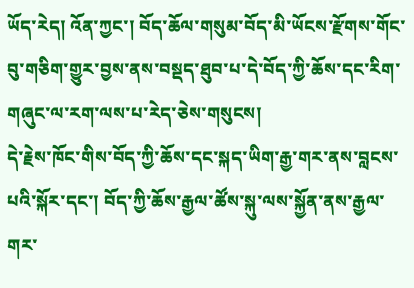ཡོད་རེད། འོན་ཀྱང་། བོད་ཆོལ་གསུམ་བོད་མི་ཡོངས་རྫོགས་གོང་བུ་གཅིག་གྱུར་བྱས་ནས་བསྡད་ཐུབ་པ་དེ་བོད་ཀྱི་ཆོས་དང་རིག་གཞུང་ལ་རག་ལས་པ་རེད་ཅེས་གསུངས།
དེ་རྗེས་ཁོང་གིས་བོད་ཀྱི་ཆོས་དང་སྐད་ཡིག་རྒྱ་གར་ནས་བླངས་པའི་སྐོར་དང་། བོད་ཀྱི་ཆོས་རྒྱལ་ཚོས་སྐུ་ལས་སྐྱོན་ནས་རྒྱལ་གར་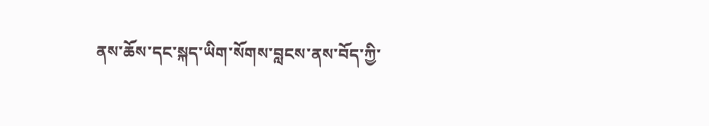ནས་ཆོས་དང་སྐད་ཡིག་སོགས་བླངས་ནས་བོད་ཀྱི་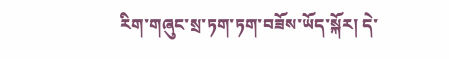རིག་གཞུང་སྲ་ཏག་ཏག་བཟོས་ཡོད་སྐོར། དེ་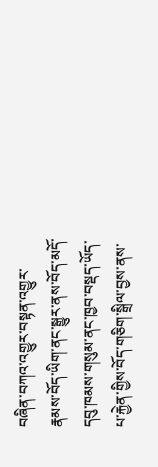བཞིན་བཀའ་འགྱུར་བསྟན་འགྱུར་རྣམས་བོད་ཡིག་ནང་སྒྱུར་ནས་བོད་མདོ་དབུ་ཁམས་གསུམ་ནང་ཁྱབ་བསྡད་ཡོད་པ་རྐྱེན་གྱིས་བོད་གཅིག་སྒྲིལ་བྱས་ནས་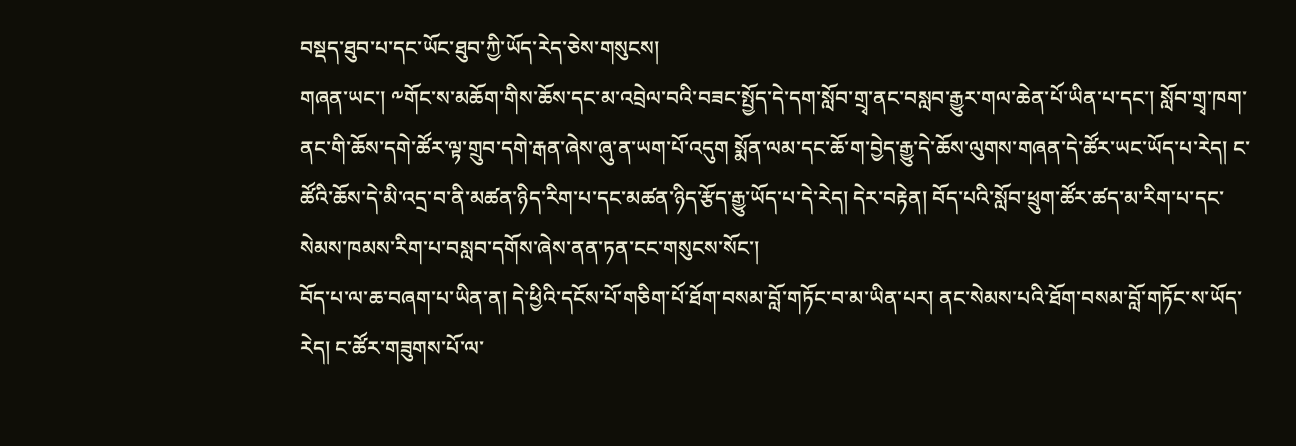བསྡད་ཐུབ་པ་དང་ཡོང་ཐུབ་ཀྱི་ཡོད་རེད་ཅེས་གསུངས།
གཞན་ཡང་། ༸གོང་ས་མཆོག་གིས་ཆོས་དང་མ་འབྲེལ་བའི་བཟང་སྤྱོད་དེ་དག་སློབ་གྲྭ་ནང་བསླབ་རྒྱུར་གལ་ཆེན་པོ་ཡིན་པ་དང་། སློབ་གྲྭ་ཁག་ནང་གི་ཆོས་དགེ་ཚོར་ལྟ་གྲུབ་དགེ་རྒན་ཞེས་ཞུ་ན་ཡག་པོ་འདུག སྨོན་ལམ་དང་ཆོ་ག་བྱེད་རྒྱུ་དེ་ཆོས་ལུགས་གཞན་དེ་ཚོར་ཡང་ཡོད་པ་རེད། ང་ཚོའི་ཆོས་དེ་མི་འདྲ་བ་ནི་མཚན་ཉིད་རིག་པ་དང་མཚན་ཉིད་རྩོད་རྒྱུ་ཡོད་པ་དེ་རེད། དེར་བརྟེན། བོད་པའི་སློབ་ཕྲུག་ཚོར་ཚད་མ་རིག་པ་དང་སེམས་ཁམས་རིག་པ་བསླབ་དགོས་ཞེས་ནན་ཏན་ངང་གསུངས་སོང་།
བོད་པ་ལ་ཆ་བཞག་པ་ཡིན་ན། དེ་ཕྱིའི་དངོས་པོ་གཅིག་པོ་ཐོག་བསམ་བློ་གཏོང་བ་མ་ཡིན་པར། ནང་སེམས་པའི་ཐོག་བསམ་བློ་གཏོང་ས་ཡོད་རེད། ང་ཚོར་གཟུགས་པོ་ལ་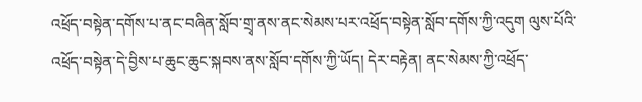འཕྲོད་བསྟེན་དགོས་པ་ནང་བཞིན་སློབ་གྲྭ་ནས་ནང་སེམས་པར་འཕྲོད་བསྟེན་སློབ་དགོས་ཀྱི་འདུག ལུས་པོའི་འཕྲོད་བསྟེན་དེ་བྱིས་པ་ཆུང་ཆུང་སྐབས་ནས་སློབ་དགོས་ཀྱི་ཡོད། དེར་བརྟེན། ནང་སེམས་ཀྱི་འཕྲོད་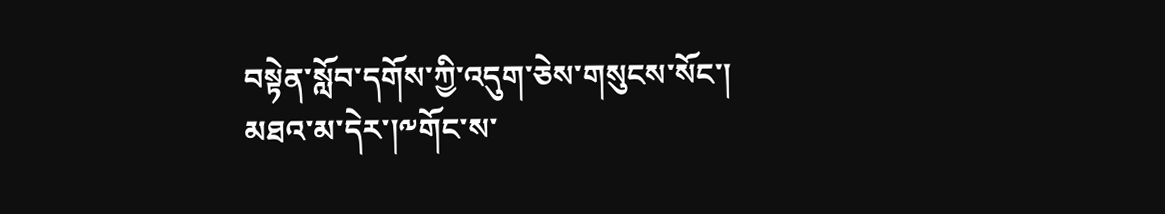བསྟེན་སློབ་དགོས་ཀྱི་འདུག་ཅེས་གསུངས་སོང་།
མཐའ་མ་དེར་།༸གོང་ས་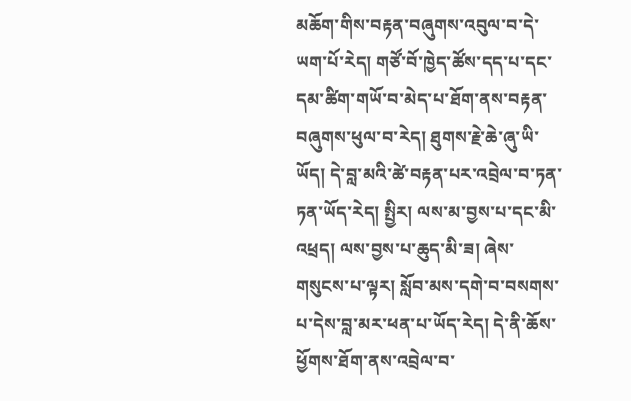མཆོག་གིས་བརྟན་བཞུགས་འབུལ་བ་དེ་ཡག་པོ་རེད། གཙོ་བོ་ཁྱེད་ཚོས་དད་པ་དང་དམ་ཚིག་གཡོ་བ་མེད་པ་ཐོག་ནས་བརྟན་བཞུགས་ཕུལ་བ་རེད། ཐུགས་རྗེ་ཆེ་ཞུ་ཡི་ཡོད། དེ་བླ་མའི་ཚེ་བརྟན་པར་འབྲེལ་བ་ཏན་ཏན་ཡོད་རེད། སྤྱིར། ལས་མ་བྱས་པ་དང་མི་འཕྲད། ལས་བྱས་པ་ཆུད་མི་ཟ། ཞེས་གསུངས་པ་ལྟར། སློབ་མས་དགེ་བ་བསགས་པ་དེས་བླ་མར་ཕན་པ་ཡོད་རེད། དེ་ནི་ཆོས་ཕྱོགས་ཐོག་ནས་འབྲེལ་བ་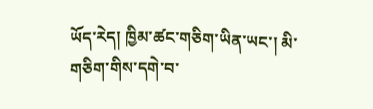ཡོད་རེད། ཁྱིམ་ཚང་གཅིག་ཡིན་ཡང་། མི་གཅིག་གིས་དགེ་བ་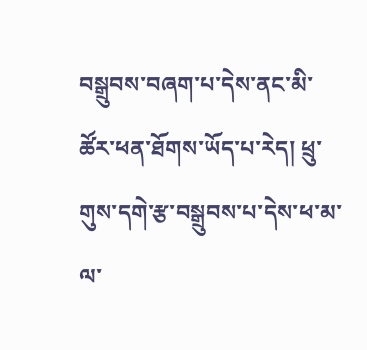བསྒྲུབས་བཞག་པ་དེས་ནང་མི་ཚོར་ཕན་ཐོགས་ཡོད་པ་རེད། ཕྲུ་གུས་དགེ་རྩ་བསྒྲུབས་པ་དེས་ཕ་མ་ལ་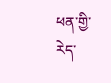ཕན་གྱི་རེད་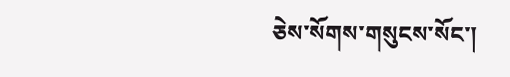ཅེས་སོགས་གསུངས་སོང་།